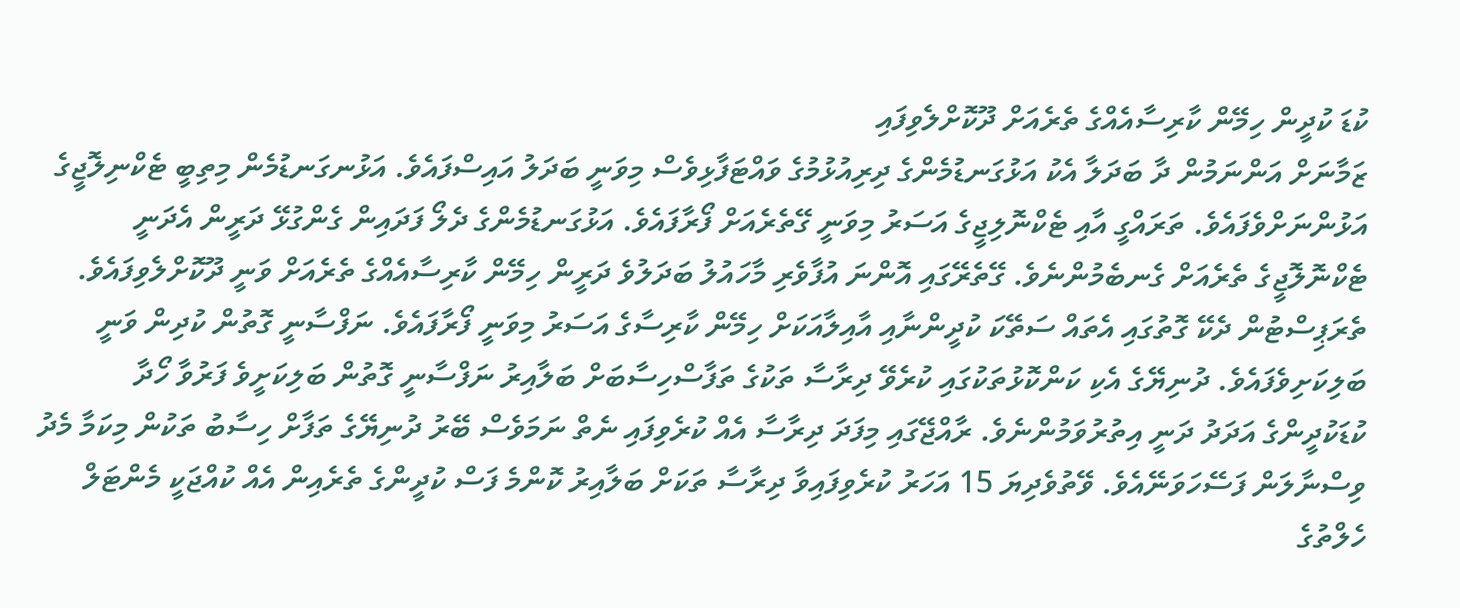ކުޑަ ކުދީން ހިމޭން ކާރިސާއެއްގެ ތެރެއަށް ދޫކޮށްލެވިފައި
ޒަމާނަށް އަންނަމުން ދާ ބަދަލާ އެކު އަޅުގަނޑުމެންގެ ދިރިއުޅުމުގެ ވައްޓަފާޅިވެސް މިވަނީ ބަދަލު އައިސްފައެވެ. އަޅުނގަނޑުމެން މިތިބީ ޓެކްނިލޮޖީގެ އަޅުންނަށްވެފައެވެ. ތަރައްގީ އާއި ޓެކްނޮލިޖީގެ އަސަރު މިވަނީ ގޭތެރެއަށް ފޯރާފައެވެ. އަޅުގަނޑުމެންގެ ދެލޯ ފަދައިން ގެންގުޅޭ ދަރީން އެދަނީ ޓެކްނޮލޮޖީގެ ތެރެއަށް ގެނބެމުންނެވެ. ގޭތެރޭގައި އޮންނަ އުފާވެރި މާހައުލު ބަދަލުވެ ދަރީން ހިމޭން ކާރިސާއެއްގެ ތެރެއަށް ވަނީ ދޫކޮށްލެވިފައެވެ.
ތެރަޕިސްޓުން ދެކޭ ގޮތުގައި އެތައް ސަތޭކަ ކުދީންނާއި އާއިލާއަކަށް ހިމޭން ކާރިސާގެ އަސަރު މިވަނީ ފޯރާފައެވެ. ނަފްސާނީ ގޮތުން ކުދިން ވަނީ ބަލިކަށިވެފައެވެ. ދުނިޔޭގެ އެކި ކަންކޮޅުތަކުގައި ކުރެވޭ ދިރާސާ ތަކުގެ ތަފާސްހިސާބަށް ބަލާއިރު ނަފްސާނީ ގޮތުން ބަލިކަށީވެ ފަރުވާ ހޯދާ ކުޑަކުދީންގެ އަދަދު ދަނީ އިތުރުވަމުންނެވެ. ރާއްޖޭގައި މިފަދަ ދިރާސާ އެއް ކުރެވިފައި ނެތް ނަމަވެސް ބޭރު ދުނިޔޭގެ ތަފާށް ހިސާބު ތަކުން މިކަމާ މެދު ވިސްނާލަން ފަސޭހަވަނޭއެވެ. ވޭތުވެދިޔަ 15 އަހަރު ކުރެވިފައިވާ ދިރާސާ ތަކަށް ބަލާއިރު ކޮންމެ ފަސް ކުދީންގެ ތެރެއިން އެއް ކުއްޖަކީ މެންޓަލް ހެލްތުގެ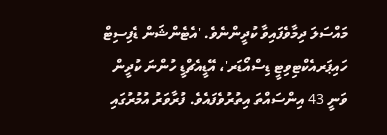މައްސަލަ ދިމާވެފައިވާ ކުދީންނެވެ. 'އެޓެންޝަން ޑެފިސިޓް ހައިޕަރއެކްޓިވިޓީ ޑިސްއޯޑަރ'، އޭޑީއެޗްޑީ ހުންނަ ކުދީން ވަނީ 43 އިންސައްތަ އިތުރުވެފައެވެ. ފުރާވަރު އުމުރުގައި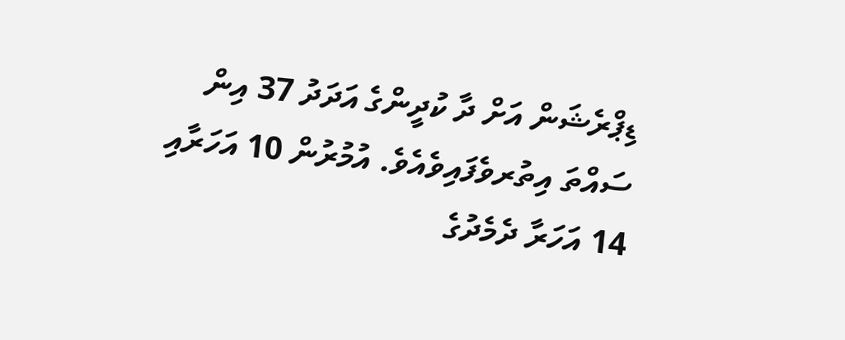ޑިޕްރެޝަން އަށް ދާ ކުދީންގެ އަދަދު 37 އިން ސައްތަ އިތުރވެފައިވެއެވެ. އުމުރުން 10 އަހަރާއި 14 އަހަރާ ދެމެދުގެ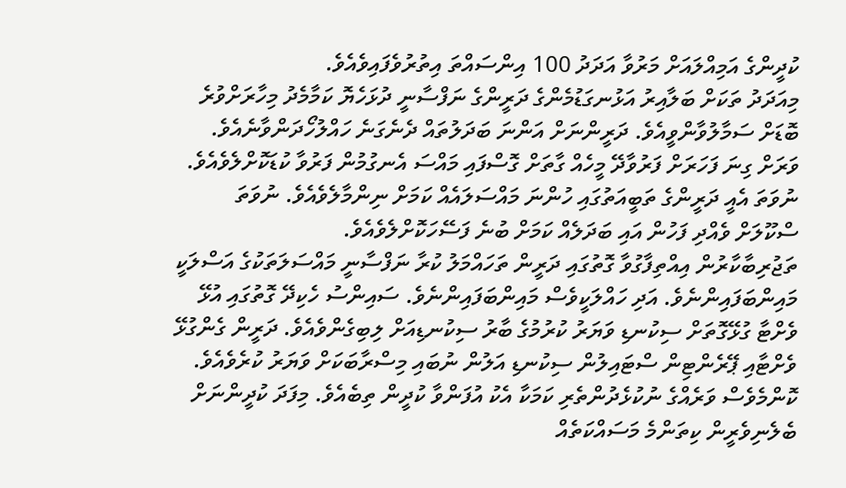ކުދީންގެ އަމިއްލައަށް މަރުވާ އަދަދު 100 އިންސައްތަ އިތުރުވެފައިވެއެވެ.
މިއަދަދު ތަކަށް ބަލާއިރު އަޅުނގަޑުމެންގެ ދަރީންގެ ނަފްސާނީ ދުޅަހެޔޮ ކަމާމެދު މިހާރަށްވުރެ ބޮޑަށް ސަމާލުވާންވީއެވެ. ދަރީންނަށް އަންނަ ބަދަލުތައް ދެނެގަނެ ހައްލުހޯދަންވާނެއެވެ. ވަރަށް ގިނަ ފަހަރަށް ފަރުވާދޭ މީހެއް ގާތަށް ގޮސްފައި މައްސަ އެނގުމުން ފަރުވާ ކުޑަކޮށްލެވެއެވެ. ނުވަތަ އެއީ ދަރީންގެ ތަބީއަތުގައި ހުންނަ މައްސަލައެއް ކަމަށް ނިންމާލެވެއެވެ. ނުވަތަ ސްކޫލަށް ވެއްދި ފަހުން އައި ބަދަލެއް ކަމަށް ބުނެ ފަސޭހަކޮށްލެވެއެވެ.
ތަޖުރިބާކާރުން އިއްތިފާގުވާ ގޮތުގައި ދަރީން ތަހައްމަލު ކުރާ ނަފްސާނީ މައްސަލަތަކުގެ އަސްލަކީ މައިންބަފައިންނެވެ. އަދި ހައްލަކީވެސް މައިންބަފައިންނެވެ. ސައިންސު ހެކިދޭ ގޮތުގައި އުޅޭ ވެށްޓާ ގުޅޭގޮތަށް ސިކުނޑި ވަޔަރު ކުރުމުގެ ބާރު ސިކުނޑިއަށް ލިބިގެންވެއެވެ. ދަރީން ގެންގުޅޭ ވެށްޓާއި ޕޭރެންޓިން ސްޓައިލުން ސިކުނޑި އަލުން ނުބައި މިސްރާބަކަށް ވަޔަރު ކުރެވެއެވެ.
ކޮންމެވެސް ވަރެއްގެ ނުކުޅެދުންތެރި ކަމަކާ އެކު އުފަންވާ ކުދީން ތިބެއެވެ. މިފަދަ ކުދީންނަށް ބެލެނިވެރީން ކިތަންމެ މަސައްކަތެއް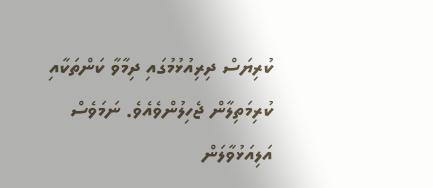ކުރިޔަސް ދިރިއުޅުމުގައި ދިމާވާ ކަންތަކާއި ކުރިމަތިލާން ޖެހިލުންވެއެވެ. ނަމަވެސް އަލިއަޅުވާލަން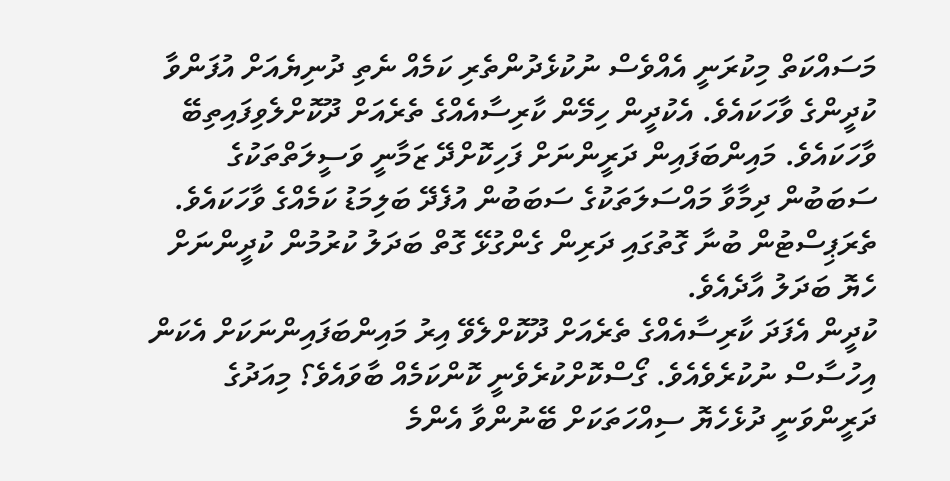މަސައްކަތް މިކުރަނީ އެއްވެސް ނުކުޅެދުންތެރި ކަމެއް ނެތި ދުނިޔެއަށް އުފަންވާ ކުދީންގެ ވާހަކައެވެ. އެކުދީން ހިމޭން ކާރިސާއެއްގެ ތެރެއަށް ދޫކޮށްލެވިފައިތިބޭ ވާހަކައެވެ. މައިންބަފައިން ދަރީންނަށް ފަހިކޮށްދޭ ޒަމާނީ ވަސީލަތްތަކުގެ ސަބަބުން ދިމާވާ މައްސަލަތަކުގެ ސަބަބުން އުފެދޭ ބަލިމަޑު ކަމެއްގެ ވާހަކައެވެ. ތެރަޕިސްޓުން ބުނާ ގޮތުގައި ދަރިން ގެންގުޅޭ ގޮތް ބަދަލު ކުރުމުން ކުދީންނަށް ހެޔޮ ބަދަލު އާދެއެވެ.
ކުދީން އެފަދަ ކާރިސާއެއްގެ ތެރެއަށް ދޫކޮށްލެވޭ އިރު މައިންބަފައިންނަކަށް އެކަން އިހުސާސް ނުކުރެވެއެވެ. ގޯސްކޮށްކުރެވެނީ ކޮންކަމެއް ބާވައެވެ؟ މިއަދުގެ ދަރީންވަނީ ދުޅެހެޔޮ ސިއްހަތަކަށް ބޭނުންވާ އެންމެ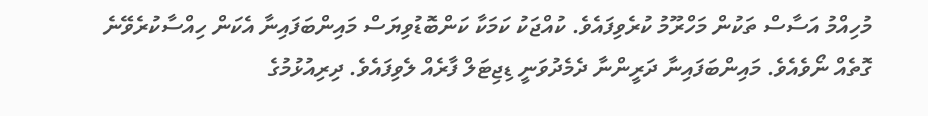މުހިއްމު އަސާސް ތަކުން މަހްރޫމު ކުރެވިފައެވެ. ކުއްޖަކު ކަމަކާ ކަންބޮޑުވިޔަސް މައިންބަފައިނާ އެކަން ހިއްސާކުރެވޭނެ ގޮތެއް ނޯވެއެވެ. މައިންބަފައިނާ ދަރީންނާ ދެމެދުވަނީ ޑިޖިޓަލް ފާރެއް ލެވިފައެވެ. ދިރިއުޅުމުގެ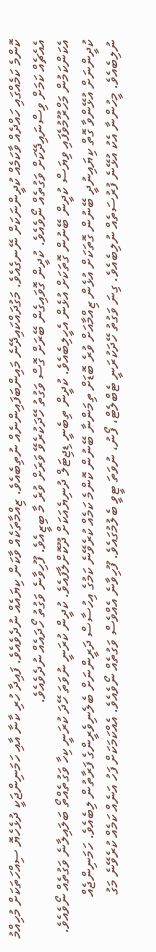ކޮންމެ ކަމެއްގައި ހައްދެއް ވާކަމެއް ކުދީންނަކަށް ނޭނގެއެވެ. މަގުދައްކައިދޭނެ މައިންބަފައިންނެއް ނުތިބެއެވެ. ޒިއްމާތަކެއް ވާކަން ކިޔައެއް ނުދެވެއެވެ. ފައިދާ ހުރި ކާނާ އާއި ހަމަނިންޖަކީ ދުޅެހެޔޮ ސިއްހަތަކަށް މުހިއްމު އެއެޗެއް ކަމަށް ވިސްނައިދޭކަށް ވަގުތެއް ނޯވެއެވެ. ކުދީން ގޮވައިގެން ބޭރަށް ގޮސް ވަގުތު ހޭދަކުރެވޭ ވަރަށް ވުރެ މާ ބިޒީއެވެ. ފޫހިވާނެ ވަގުތު ހޯދައެއް ނުދެވެއެވެ.
އެކަންކަމުން މަހްރޫމުވެފައި ވިޔަސް ކުދީން ބޭނުން ގޮތަކަށް އުޅެން އެހީލިބެއެވެ. ކުދީން ތިބެނީ ޑިޖިޓަލް ދުނިޔެއަކަށް ދޫކޮށްލާފައެވެ. ކުދީން ކުރަނީ ނުވަތަ ހޭދަ ކުރަނީ ކިހާ ވަގުތެއްތޯ ބަލައިލާނެ ވަގުތެއް ނޯވެއެވެ. ކުދީންނަށް އުޅޭންވާ ގޮތް ކިޔައިނުދީ ބޭނުން ގޮތަކަށް އުޅެން ޒިއްމާއަށް ވުރެ ބޮޑަށް ތިމަންނާ ބޭނުން ކޮންމެ ކަމެއް ކުރެވޭނެ ކަމުގެ އިހުސާސް ދަރީންނަށް ބެލެނިވެރީންގެ ފަރާތުން ލިބެއެވެ. ހަމަނިންޖެއް ނުލިބެއެވެ. މީހުންނާ އެކު އުޅޭނެ ފުރުސަތެއް ނުލިބެއެވެ. ގިނަ ވަގުތު ހޭދަކުރަނީ ޓެބްލެޓް، ފޯނު، ނުވަތަ ޓީވީ ބެލުމުގައެވެ. ފޫހިވާނެ އެއްވެސް ވަގުތެއް ނޯވެއެވެ. އެއްކަމަކަށް ފަހު އަނެއް ކަމެއް ކުރެވޭނެ މަގު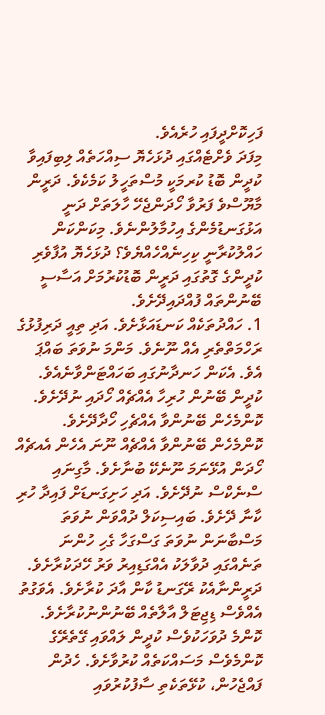ފަހިކޮށްދީފައި ހުރެއެވެ.
މިފަދަ ވެށްޓެއްގައި ދުޅަހެޔޮ ސިއްހަތެއް ލިބިފައިވާ ކުދީން ބޮޑު ކުރމަކީ މުސްތަހީލު ކަމެކެވެ. ދަރީން މާޔޫސްވެ ފަރުވާ ހޯދަންޖެހޭ ހާލަތަށް ދަނީ އަޅުގަނޑުމެންގެ އިހުމާލުންނެވެ. މިކަންކަން ހައްލުކުރާނީ ކިހިނެއްހެއްޔެވެ؟ ދުޅަހެޔޮ އުފާވެރި ކުދީންގެ ގޮތުގައި ދަރީން ބޮޑުކުރުމަށް އަސާސީ ބޭނުންތައް ފުއްދައިދޭށެވެ.
1. ހައްދުތަކެއް ކަނޑައަޅާށެވެ. އަދި ތިއީ ދަރިފުޅުގެ ރަހްމަތްތެރި އެއް ނޫނެވެ. މަންމަ ނުވަތަ ބައްޕަ އެވެ. އެކަން ހަނދާނުގައި ބަހައްޓަންވާނެއެވެ. ކުދީން ބޭނުން ހުރިހާ އެއްޗެއް ހޯދައި ނުދޭށެވެ. ކޮންމެހެން ބޭނުންވާ އެއްޗެހި ހޯދާދޭށެވެ. ކޮންމެހެން ބޭނުންވާ އެއްޗެއް ނޫނަ އެހެން އެއޗެއް ހޯދަން އުޅޭނަމަ ނޫނެކޭ ބުނާށެވެ. މާގިނައި ސްނެކްސް ނުދޭށެވެ. އަދި ހަށިގަނޑަށް ފައިދާ ހުރި ކާނާ ދޭށެވެ. ބައިސިކަލް ދުއްވަން ނުވަތަ މަސްބާނަން ނުވަތަ ގަސްގަހާ ގެހި ހުންނަ ތަނެއްގައި ދުވާލަކު އެއްގަޑިއިރު ވަރު ހޭދަކުރާށެވެ. ދަރީންނާއެކު ރޭގަނޑު ކާން އާދަ ކުރާށެވެ. އެވަގުތު އެއްވެސް ޑިޖިޓަލް އާލާތެއް ބޭނުންނުކުރާށެވެ. ކޮންމެ ދުވަހަކުވެސް ކުދީން ލައްވައި ގޭތެރޭގެ ކޮންމެވެސް މަސައްކަތެއް ކުރުވާށެވެ. ހެދުން ފައްޖެހުން، ކުޅޭތަކެތި ސާފުކުރުވައި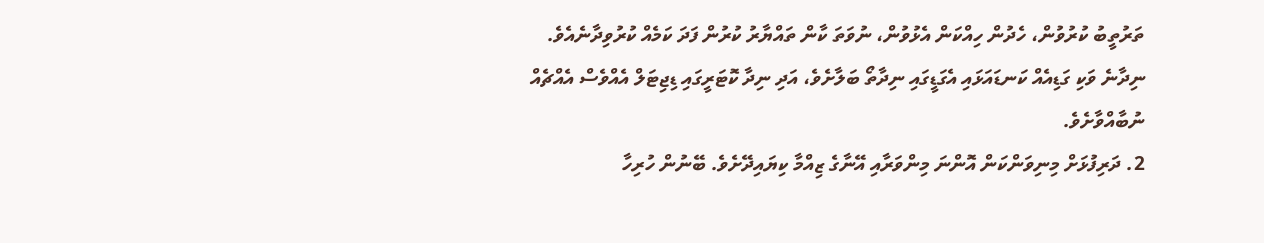ތަރުތީބު ކުރުވުން، ހެދުން ހިއްކަން އެޅުވުން، ނުވަތަ ކާން ތައްޔާރު ކުރުން ފަދަ ކަމެއް ކުރުވިދާނެއެވެ. ނިދާނެ ވަކި ގަޑިއެއް ކަނޑައަޅައި އެގަޑީގައި ނިދާތޯ ބަލާށެވެ، އަދި ނިދާ ކޮޓަރީގައި ޑިޖިޓަލް އެއްވެސް އެއްޗެއް ނުބާއްވާށެވެ.
2. ދަރިފުޅަށް މިނިވަންކަން އޮންނަ މިންވަރާއި އޭނާގެ ޒިއްމާ ކިޔައިދޭށެވެ. ބޭނުން ހުރިހާ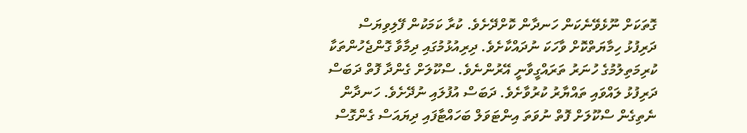ގޮތަކަށް ނޫޅެވޭނެކަން ހަނދާން ކޮށްދޭށެވެ. ކުރާ ކަމަކުން ފޭލިވިޔަސް ދަރިފުޅު ހިމާޔަތްކޮށް ވާހަކަ ނުދައްކާށެވެ. ދިރިއުޅުމުގައި ދިމާވާ ގޮންޖެހުންތަކާ ކުރިމަތިލުމުގެ ހުނަރު ތަރައްގީވާނީ އޭރުންނެވެ. ސްކޫލަށް ގެންދާ ފޮތް ދަބަސް ދަރިފުޅު ލައްވައި ތައްޔާރު ކުރުވާށެވެ. ދަބަސް އުފުލައި ނުދޭށެވެ. ހަނދާން ނެތިގެން ސްކޫލަށް ފޮތް ނުވަތަ އިންޓަވަލް ބަހައްޓާފައި ދިޔައަސް ގެންގޮސް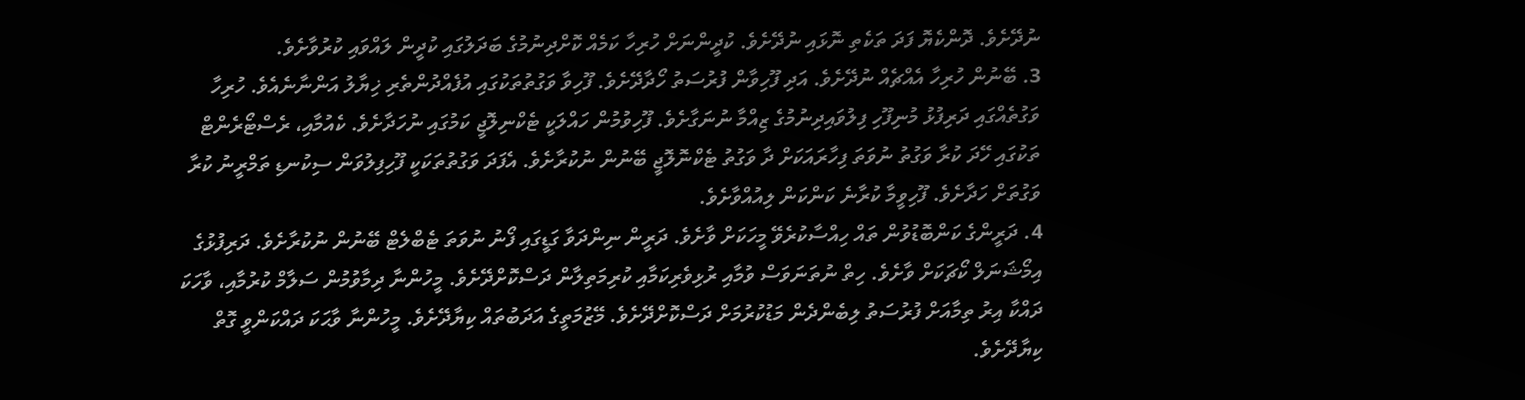ނުދޭށެވެ. ދޮންކެޔޮ ފަދަ ތަކެތި ނޮޅައި ނުދޭށެވެ. ކުދީންނަށް ހުރިހާ ކަމެއް ކޮށްދިނުމުގެ ބަދަލުގައި ކުދީން ލައްވައި ކުރުވާށެވެ.
3. ބޭނުން ހުރިހާ އެއްޗެއް ނުދޭށެވެ. އަދި ފޫހިވާން ފުރުސަތު ހޯދާދޭށެވެ. ފޫހިވާ ވަގުތުތަކުގައި އުފެއްދުންތެރި ޚިޔާލު އަންނާނެއެވެ. ހުރިހާ ވަގުތެއްގައި ދަރިފުޅު މުނިފޫހި ފިލުވައިދިނުމުގެ ޒިއްމާ ނުނަގާށެވެ. ފޫހިވުމުން ހައްލަކީ ޓެކްނިލޮޖީ ކަމުގައި ނުހަދާށެވެ. ކެއުމާއި، ރެސްޓޯރެންޓް ތަކުގައި ހޭދަ ކުރާ ވަގުތު ނުވަތަ ފިހާރައަކަށް ދާ ވަގުތު ޓެކްނޮލޮޖީ ބޭނުން ނުކުރާށެވެ. އެފަދަ ވަގުތުތަކަކީ ފޫހިފިލުވަން ސިކުނޑި ތަމްރީނު ކުރާ ވަގުތަށް ހަދާށެވެ. ފޫހިވީމާ ކުރާނެ ކަންކަން ލިއުއްވާށެވެ.
4. ދަރީންގެ ކަންބޮޑުވުން ތައް ހިއްސާކުރެވޭ މީހަކަށް ވާށެވެ. ދަރީން ނިންދަވާ ގަޑީގައި ފޯނު ނުވަތަ ޓެބްލެޓް ބޭނުން ނުކުރާށެވެ. ދަރިފުޅުގެ އިމޯޝަނަލް ކޯޗަކަށް ވާށެވެ. ހިތް ނުތަނަވަސް ވުމާއި ރުޅިވެރިކަމާއި ކުރިމަތިލާން ދަސްކޮށްދޭށެވެ. މީހުންނާ ދިމާވުމުން ސަލާމް ކުރުމާއި، ވާހަކަ ދައްކާ އިރު ތިމާއަށް ފުރުސަތު ލިބެންދެން މަޑުކުރުމަށް ދަސްކޮށްދޭށެވެ. މޭޒުމަތީގެ އަދަބުތައް ކިޔާދޭށެވެ. މީހުންނާ ވާޙަކަ ދައްކަންވީ ގޮތް ކިޔާދޭށެވެ.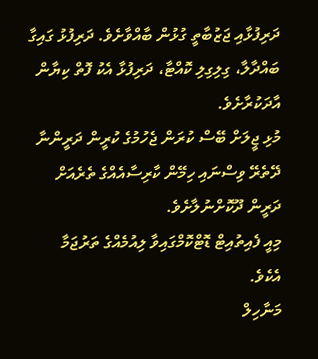ދަރިފުޅާއި ޖަޒުބާތީ ގުޅުން ބާއްވާށެވެ. ދަރިފުޅު ގައިގާ ބައްދާލާ، ގިލިގިލި ކޮއްޓާ، ދަރިފުޅާ އެކު ފޮތް ކިޔާން އާދަކުރާށެވެ.
މުޅި ޖީލަށް ބޭސް ކުރަން ޖެހުމުގެ ކުރީން ދަރީންނާ ދޭތެރޭ ވިސްނައި ހިމޭން ކާރިސާއެއްގެ ތެރެއަށް ދަރީން ދޫކޮށްނުލާށެވެ.
މިއީ ފެއިތުއިޓް ޑޮޓްކޮމްގައިވާ ލިއުމެއްގެ ތަރުޖަމާ އެކެވެ.
މަނާހިލް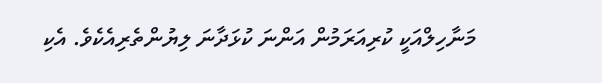މަނާހިލްއަކީ ކުރިއަރަމުން އަންނަ ކުޅަދާނަ ލިޔުންތެރިއެކެވެ. އެކި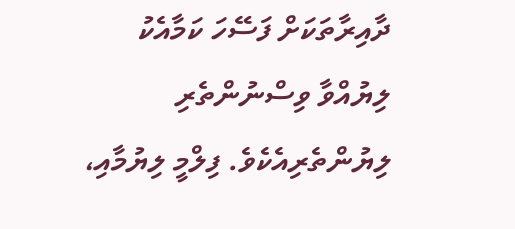ދާއިރާތަކަށް ފަސޭހަ ކަމާއެކު ލިޔުއްވާ ވިސްނުންތެރި ލިޔުންތެރިއެކެވެ. ފިލްމީ ލިޔުމާއި،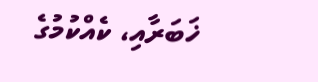ޚަބަރާއި، ކެއްކުމުގެ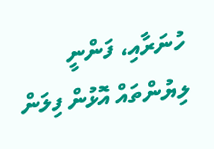ހުނަރާއި، ފަންނީ ލިޔުންތައް އޮޅުން ފިލަން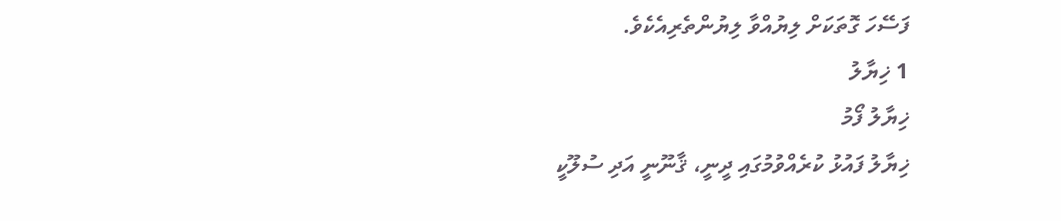ފަސޭހަ ގޮތަކަށް ލިޔުއްވާ ލިޔުންތެރިއެކެވެ.
1 ޚިޔާލު
ޚިޔާލު ފޯމު
ޚިޔާލު ފައުޅު ކުރެއްވުމުގައި ދީނީ، ޤާނޫނީ އަދި ސުލޫކީ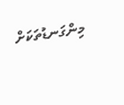މިންގަނޑުތަކަށް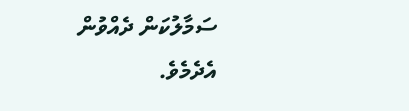ސަމާލުކަން ދެއްވުން އެދެމެވެ.